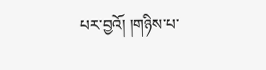པར་བྱའོ། །གཉིས་པ་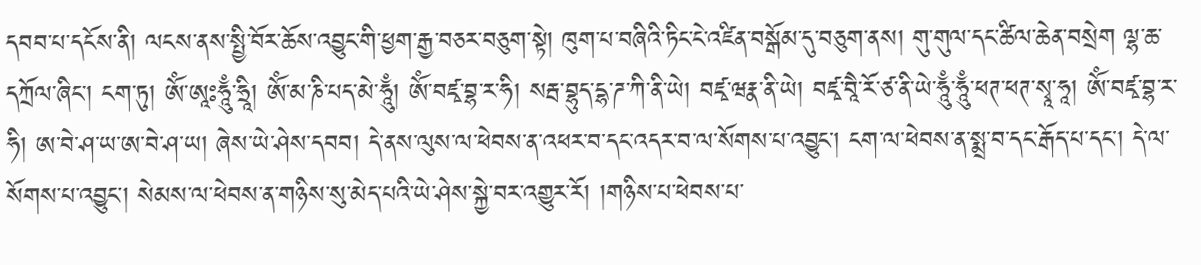དབབ་པ་དངོས་ནི། ལངས་ནས་སྤྱི་བོར་ཆོས་འབྱུང་གི་ཕྱག་རྒྱ་བཅར་བཅུག་སྟེ། ཁུག་པ་བཞིའི་ཏིང་ངེ་འཛིན་བསྒོམ་དུ་བཅུག་ནས། གུ་གུལ་དང་ཚིལ་ཆེན་བསྲེག ལྷ་ཆ་དཀྲོལ་ཞིང་། ངག་ཏུ། ཨོཾ་ཨཱཿཧཱུྃ་ཧྲཱི། ཨོཾ་མ་ཎི་པད་མེ་ཧཱུྃ། ཨོཾ་བཛྭ་བྷ་ར་ཧི། སརྦ་བྷུད་དྷ་ཌ་ཀི་ནི་ཡེ། བཛྭ་ཝརྣ་ནི་ཡེ། བཛྭ་བཱཻ་རོ་ཙ་ནི་ཡེ་ཧཱུྃ་ཧཱུྃ་ཕཊ་ཕཊ་སྭཱ་ཧཱ། ཨོཾ་བཛྭ་བྷ་ར་ཧི། ཨ་བེ་ཤ་ཡ་ཨ་བེ་ཤ་ཡ། ཞེས་ཡེ་ཤེས་དབབ། དེ་ནས་ལུས་ལ་ཕེབས་ན་འཕར་བ་དང་འདར་བ་ལ་སོགས་པ་འབྱུང་། ངག་ལ་ཕེབས་ན་སྨྲ་བ་དང་རྒོད་པ་དང་། དེ་ལ་སོགས་པ་འབྱུང་། སེམས་ལ་ཕེབས་ན་གཉིས་སུ་མེད་པའི་ཡེ་ཤེས་སྐྱེ་བར་འགྱུར་རོ། །གཉིས་པ་ཕེབས་པ་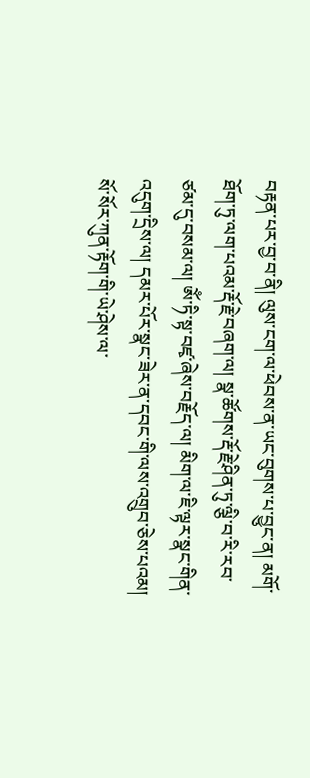བརྟན་པར་བྱ་བ་ནི། ལུས་ངག་ལ་ཕེབས་ན་ཡང་བུགས་པ་བྱུང་ན། མགོ་ཐོག་ཏུ་ལག་པའམ་རྡོ་རྗེ་བཞག་ལ། སྣ་ཚོགས་རྡོ་རྗེ་ཤིན་ཏུ་ལྕི་བ་རི་རབ་ཙམ་དུ་བསམ་ལ། ཨོཾ་ཏི་སྟ་བཛྭ་ཞེས་བརྗོད་ལ། མིག་ལ་ཇི་ལྟར་སྣང་གིན་འདུག་དྲིས་ལ། དམར་པོར་སྣང་ཟེར་ན་དབང་གི་ལས་འགྲུབ་ཅེས་པའམ། སོ་སོར་ཀུན་རྟོག་གི་ཡེ་ཤེས་ལ་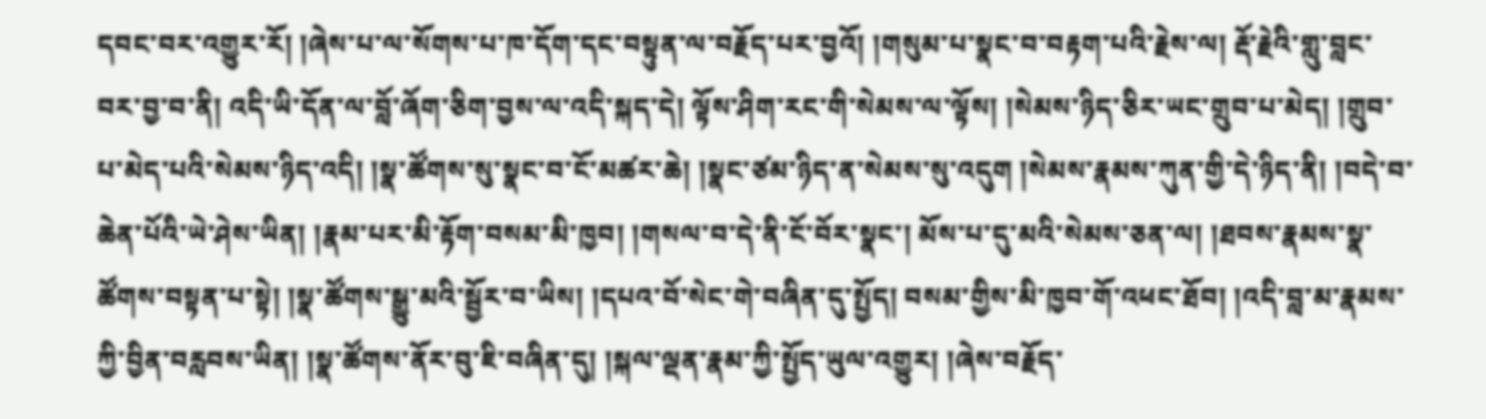དབང་བར་འགྱུར་རོ། །ཞེས་པ་ལ་སོགས་པ་ཁ་དོག་དང་བསྟུན་ལ་བརྗོད་པར་བྱའོ། །གསུམ་པ་སྣང་བ་བརྟག་པའི་རྗེས་ལ། རྡོ་རྗེའི་གླུ་བླང་བར་བྱ་བ་ནི། འདི་ཡི་དོན་ལ་བློ་ཞོག་ཅིག་བྱས་ལ་འདི་སྐད་དེ། ལྟོས་ཤིག་རང་གི་སེམས་ལ་ལྟོས། །སེམས་ཉིད་ཅིར་ཡང་གྲུབ་པ་མེད། །གྲུབ་པ་མེད་པའི་སེམས་ཉིད་འདི། །སྣ་ཚོགས་སུ་སྣང་བ་ངོ་མཚར་ཆེ། །སྣང་ཙམ་ཉིད་ན་སེམས་སུ་འདུག །སེམས་རྣམས་ཀུན་གྱི་དེ་ཉིད་ནི། །བདེ་བ་ཆེན་པོའི་ཡེ་ཤེས་ཡིན། །རྣམ་པར་མི་རྟོག་བསམ་མི་ཁྱབ། །གསལ་བ་དེ་ནི་ངོ་བོར་སྣང་། མོས་པ་དུ་མའི་སེམས་ཅན་ལ། །ཐབས་རྣམས་སྣ་ཚོགས་བསྟན་པ་སྟེ། །སྣ་ཚོགས་སྒྱུ་མའི་སྦྱོར་བ་ཡིས། །དཔའ་བོ་སེང་གེ་བཞིན་དུ་སྤྱོད། བསམ་གྱིས་མི་ཁྱབ་གོ་འཕང་ཐོབ། །འདི་བླ་མ་རྣམས་ཀྱི་བྱིན་བརླབས་ཡིན། །སྣ་ཚོགས་ནོར་བུ་ཇི་བཞིན་དུ། །སྐལ་ལྡན་རྣམ་ཀྱི་སྤྱོད་ཡུལ་འགྱུར། །ཞེས་བརྗོད་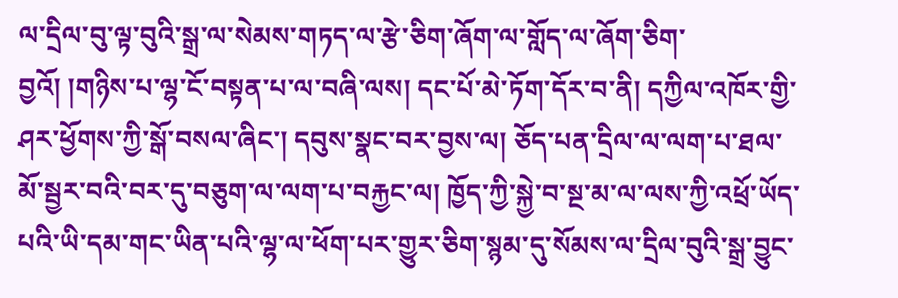ལ་དྲིལ་བུ་ལྟ་བུའི་སྒྲ་ལ་སེམས་གཏད་ལ་རྩེ་ཅིག་ཞོག་ལ་གློད་ལ་ཞོག་ཅིག་བྱའོ། །གཉིས་པ་ལྷ་ངོ་བསྟན་པ་ལ་བཞི་ལས། དང་པོ་མེ་ཏོག་དོར་བ་ནི། དཀྱིལ་འཁོར་གྱི་ཤར་ཕྱོགས་ཀྱི་སྒོ་བསལ་ཞིང་། དབུས་སྣང་བར་བྱས་ལ། ཅོད་པན་དྲིལ་ལ་ལག་པ་ཐལ་མོ་སྦྱར་བའི་བར་དུ་བཅུག་ལ་ལག་པ་བརྐྱང་ལ། ཁྱོད་ཀྱི་སྐྱེ་བ་སྔ་མ་ལ་ལས་ཀྱི་འཕྲོ་ཡོད་པའི་ཡི་དམ་གང་ཡིན་པའི་ལྷ་ལ་ཕོག་པར་གྱུར་ཅིག་སྙམ་དུ་སོམས་ལ་དྲིལ་བུའི་སྒྲ་བྱུང་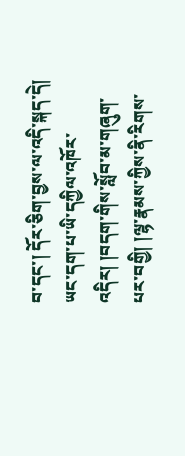བ་དང་། དོར་ཅིག་བྱས་ལ་འདི་སྐད་དེ། ཡང་དག་པ་ཡི་དཀྱིལ་འཁོར་འདིར། །བདག་གིས་སློབ་མ་གཞུག་པར་བགྱི། །ལྷ་རྣམས་ཀྱིས་ནི་རིགས་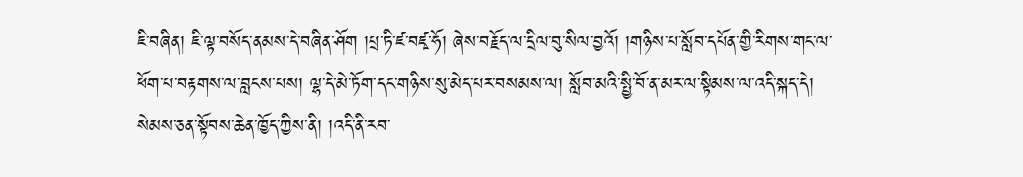ཇི་བཞིན། ཇི་ལྟ་བསོད་ནམས་དེ་བཞིན་ཤོག །པྲ་ཏི་ཛ་བཛྭ་ཧོ། ཞེས་བརྗོད་ལ་དྲིལ་བུ་སིལ་བྱའོ། །གཉིས་པ་སློབ་དཔོན་གྱི་རིགས་གང་ལ་ཕོག་པ་བརྟགས་ལ་བླངས་པས། ལྷ་དེ་མེ་ཏོག་དང་གཉིས་སུ་མེད་པར་བསམས་ལ། སློབ་མའི་སྤྱི་བོ་ན་མར་ལ་སྟིམས་ལ་འདི་སྐད་དེ། སེམས་ཅན་སྟོབས་ཆེན་ཁྱོད་ཀྱིས་ནི། །འདི་ནི་རབ་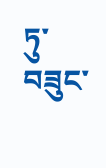ཏུ་བཟུང་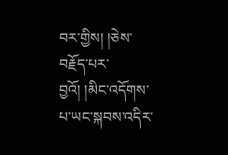བར་གྱིས། །ཅེས་བརྗོད་པར་བྱའོ། །མིང་འདོགས་པ་ཡང་སྐབས་འདིར་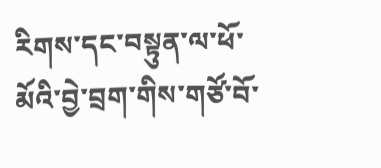རིགས་དང་བསྟུན་ལ་ཕོ་མོའི་བྱེ་བྲག་གིས་གཙོ་བོ་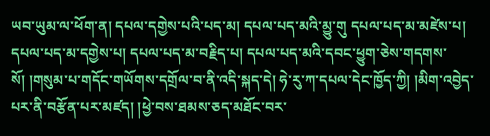ཡབ་ཡུམ་ལ་ཕོག་ན། དཔལ་དགྱེས་པའི་པད་མ། དཔལ་པད་མའི་མྱུ་གུ དཔལ་པད་མ་མཛེས་པ། དཔལ་པད་མ་དགྱེས་པ། དཔལ་པད་མ་བརྗིད་པ། དཔལ་པད་མའི་དབང་ཕྱུག་ཅེས་གདགས་སོ། །གསུམ་པ་གདོང་གཡོགས་དགྲོལ་བ་ནི་འདི་སྐད་དེ། ཧེ་རུ་ཀ་དཔལ་དེང་ཁྱོད་ཀྱི། །མིག་འབྱེད་པར་ནི་བརྩོན་པར་མཛད། །ཕྱེ་བས་ཐམས་ཅད་མཐོང་བར་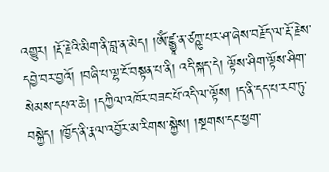འགྱུར། །རྡོ་རྗེའི་མིག་ནི་བླ་ན་མེད། །ཨོཾ་ཛྙྱཱ་ན་ཙཀྵུ་པར་ཤ་ཞེས་བརྗོད་ལ་རྡོ་རྗེས་དབྱེ་བར་བྱའོ། །བཞི་པ་ལྷ་ངོ་བསྟན་པ་ནི། འདི་སྐད་དེ། ལྟོས་ཤིག་ལྟོས་ཤིག་སེམས་དཔའ་ཆེ། །དཀྱིལ་འཁོར་བཟང་པོ་འདི་ལ་ལྟོས། །ད་ནི་དད་པ་རབ་ཏུ་བསྐྱེད། །ཁྱོད་ནི་རྣལ་འབྱོར་མ་རིགས་སྐྱེས། །སྔགས་དང་ཕྱག་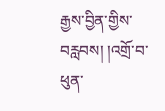རྒྱས་བྱིན་གྱིས་བརླབས། །འགྲོ་བ་ཕུན་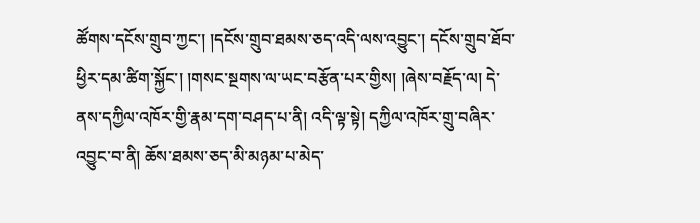ཚོགས་དངོས་གྲུབ་ཀྱང་། །དངོས་གྲུབ་ཐམས་ཅད་འདི་ལས་འབྱུང་། དངོས་གྲུབ་ཐོབ་ཕྱིར་དམ་ཚིག་སྐྱོང་། །གསང་སྔགས་ལ་ཡང་བརྩོན་པར་གྱིས། །ཞེས་བརྗོད་ལ། དེ་ནས་དཀྱིལ་འཁོར་གྱི་རྣམ་དག་བཤད་པ་ནི། འདི་ལྟ་སྟེ། དཀྱིལ་འཁོར་གྲུ་བཞིར་འབྱུང་བ་ནི། ཆོས་ཐམས་ཅད་མི་མཉམ་པ་མེད་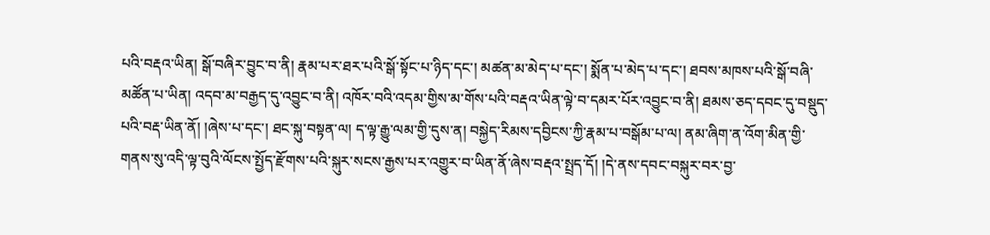པའི་བརྡའ་ཡིན། སྒོ་བཞིར་བྱུང་བ་ནི། རྣམ་པར་ཐར་པའི་སྒོ་སྟོང་པ་ཉིད་དང་། མཚན་མ་མེད་པ་དང་། སྨོན་པ་མེད་པ་དང་། ཐབས་མཁས་པའི་སྒོ་བཞི་མཚོན་པ་ཡིན། འདབ་མ་བརྒྱད་དུ་འབྱུང་བ་ནི། འཁོར་བའི་འདམ་གྱིས་མ་གོས་པའི་བརྡའ་ཡིན་ལྟེ་བ་དམར་པོར་འབྱུང་བ་ནི། ཐམས་ཅད་དབང་དུ་བསྡུད་པའི་བརྡ་ཡིན་ནོ། །ཞེས་པ་དང་། ཐང་སྐུ་བསྟན་ལ། ད་ལྟ་རྒྱུ་ལམ་གྱི་དུས་ན། བསྐྱེད་རིམས་དབྱིངས་ཀྱི་རྣམ་པ་བསྒོམ་པ་ལ། ནམ་ཞིག་ན་འོག་མིན་གྱི་གནས་སུ་འདི་ལྟ་བུའི་ལོངས་སྤྱོད་རྫོགས་པའི་སྐུར་སངས་རྒྱས་པར་འགྱུར་བ་ཡིན་ནོ་ཞེས་བརྡའ་སྤྲད་དོ། །དེ་ནས་དབང་བསྐུར་བར་བྱ་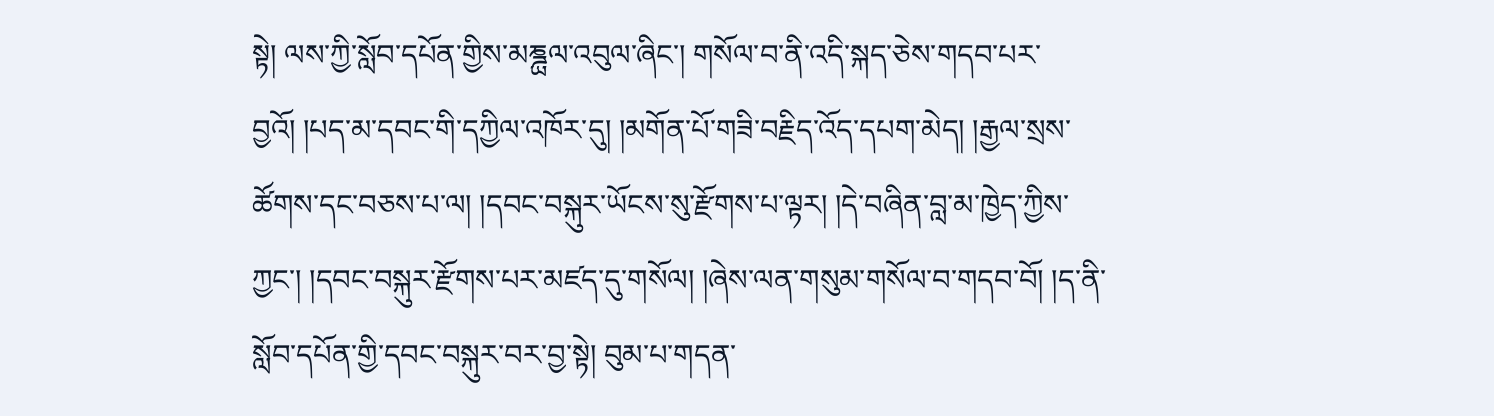སྟེ། ལས་ཀྱི་སློབ་དཔོན་གྱིས་མཎྜྻལ་འབུལ་ཞིང་། གསོལ་བ་ནི་འདི་སྐད་ཅེས་གདབ་པར་བྱའོ། །པད་མ་དབང་གི་དཀྱིལ་འཁོར་དུ། །མགོན་པོ་གཟི་བརྗིད་འོད་དཔག་མེད། །རྒྱལ་སྲས་ཚོགས་དང་བཅས་པ་ལ། །དབང་བསྐུར་ཡོངས་སུ་རྫོགས་པ་ལྟར། །དེ་བཞིན་བླ་མ་ཁྱེད་ཀྱིས་ཀྱང་། །དབང་བསྐུར་རྫོགས་པར་མཛད་དུ་གསོལ། །ཞེས་ལན་གསུམ་གསོལ་བ་གདབ་བོ། །ད་ནི་སློབ་དཔོན་གྱི་དབང་བསྐུར་བར་བྱ་སྟེ། བུམ་པ་གདན་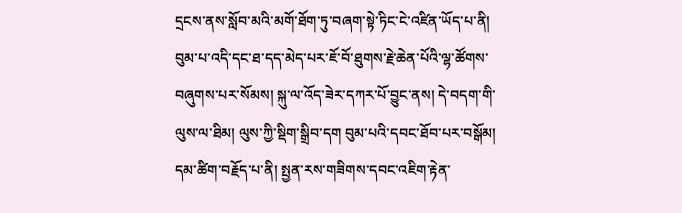དྲངས་ནས་སློབ་མའི་མགོ་ཐོག་ཏུ་བཞག་སྟེ་ཏིང་ངེ་འཛིན་ཡོད་པ་ནི། བུམ་པ་འདི་དང་ཐ་དད་མེད་པར་ཇོ་བོ་ཐུགས་རྗེ་ཆེན་པོའི་ལྷ་ཚོགས་བཞུགས་པར་སོམས། སྐུ་ལ་འོད་ཟེར་དཀར་པོ་བྱུང་ནས། དེ་བདག་གི་ལུས་ལ་ཐིམ། ལུས་ཀྱི་སྡིག་སྒྲིབ་དག བུམ་པའི་དབང་ཐོབ་པར་བསྒོམ། དམ་ཚིག་བརྗོད་པ་ནི། སྤྱན་རས་གཟིགས་དབང་འཇིག་རྟེན་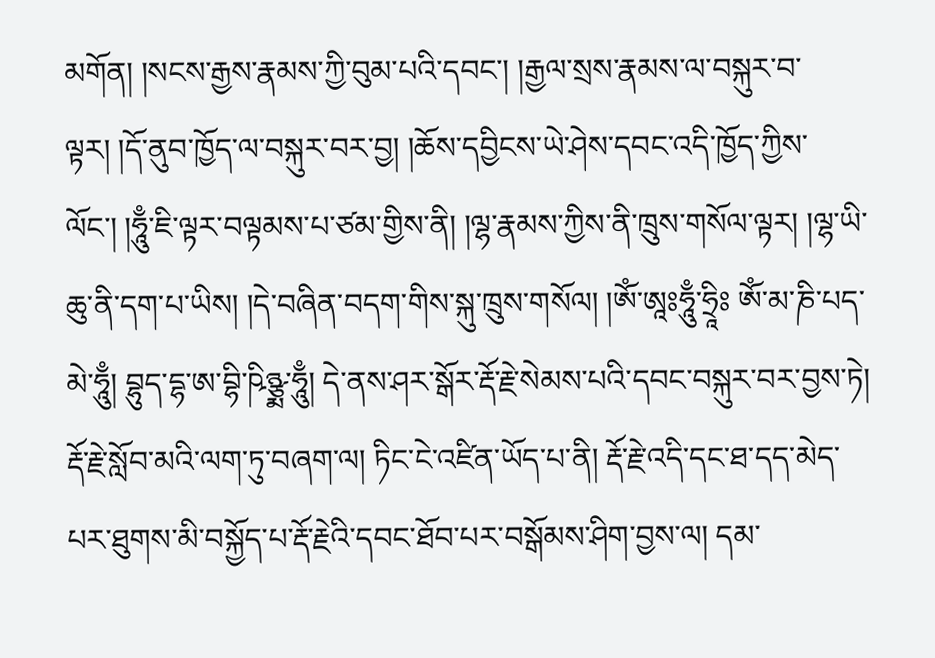མགོན། །སངས་རྒྱས་རྣམས་ཀྱི་བུམ་པའི་དབང་། །རྒྱལ་སྲས་རྣམས་ལ་བསྐུར་བ་ལྟར། །དོ་ནུབ་ཁྱོད་ལ་བསྐུར་བར་བྱ། །ཆོས་དབྱིངས་ཡེ་ཤེས་དབང་འདི་ཁྱོད་ཀྱིས་ལོང་། །ཧཱུྃ་ཇི་ལྟར་བལྟམས་པ་ཙམ་གྱིས་ནི། །ལྷ་རྣམས་ཀྱིས་ནི་ཁྲུས་གསོལ་ལྟར། །ལྷ་ཡི་ཆུ་ནི་དག་པ་ཡིས། །དེ་བཞིན་བདག་གིས་སྐུ་ཁྲུས་གསོལ། །ཨོཾ་ཨཱཿཧཱུྃ་ཧྲཱིཿ ཨོཾ་མ་ཎི་པད་མེ་ཧཱུྃ། བྷུད་དྷ་ཨ་བྷི་ཥིཉྩྨ་ཧཱུྃ། དེ་ནས་ཤར་སྒོར་རྡོ་རྗེ་སེམས་པའི་དབང་བསྐུར་བར་བྱས་ཏེ། རྡོ་རྗེ་སློབ་མའི་ལག་ཏུ་བཞག་ལ། ཏིང་ངེ་འཛིན་ཡོད་པ་ནི། རྡོ་རྗེ་འདི་དང་ཐ་དད་མེད་པར་ཐུགས་མི་བསྐྱོད་པ་རྡོ་རྗེའི་དབང་ཐོབ་པར་བསྒོམས་ཤིག་བྱས་ལ། དམ་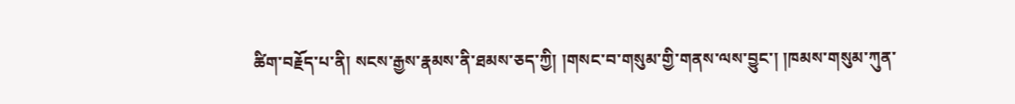ཚིག་བརྗོད་པ་ནི། སངས་རྒྱས་རྣམས་ནི་ཐམས་ཅད་ཀྱི། །གསང་བ་གསུམ་གྱི་གནས་ལས་བྱུང་། །ཁམས་གསུམ་ཀུན་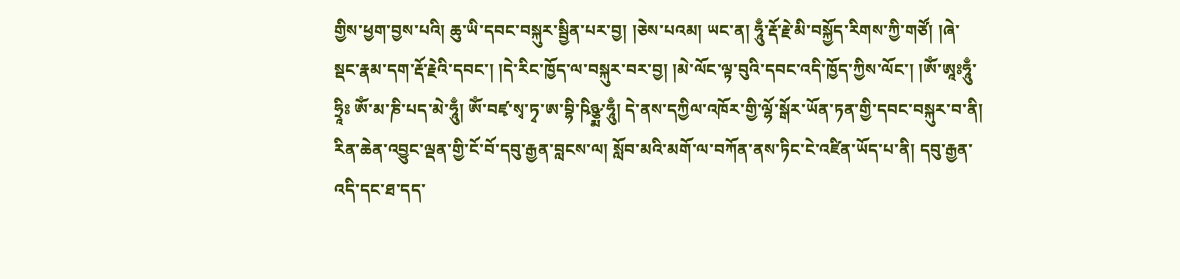གྱིས་ཕྱག་བྱས་པའི། ཆུ་ཡི་དབང་བསྐུར་སྦྱིན་པར་བྱ། །ཅེས་པའམ། ཡང་ན། ཧཱུྃ་རྡོ་རྗེ་མི་བསྐྱོད་རིགས་ཀྱི་གཙོ། །ཞེ་སྡང་རྣམ་དག་རྡོ་རྗེའི་དབང་། །དེ་རིང་ཁྱོད་ལ་བསྐུར་བར་བྱ། །མེ་ལོང་ལྟ་བུའི་དབང་འདི་ཁྱོད་ཀྱིས་ལོང་། །ཨོཾ་ཨཱཿཧཱུྃ་ཧྲཱིཿ ཨོཾ་མ་ཎི་པད་མེ་ཧཱུྃ། ཨོཾ་བཛྭ་སྭ་ཏྭ་ཨ་བྷི་ཥིཉྩྨ་ཧཱུྃ། དེ་ནས་དཀྱིལ་འཁོར་གྱི་ལྷོ་སྒོར་ཡོན་ཏན་གྱི་དབང་བསྐུར་བ་ནི། རིན་ཆེན་འབྱུང་ལྡན་གྱི་ངོ་བོ་དབུ་རྒྱན་བླངས་ལ། སློབ་མའི་མགོ་ལ་བཀོན་ནས་ཏིང་ངེ་འཛིན་ཡོད་པ་ནི། དབུ་རྒྱན་འདི་དང་ཐ་དད་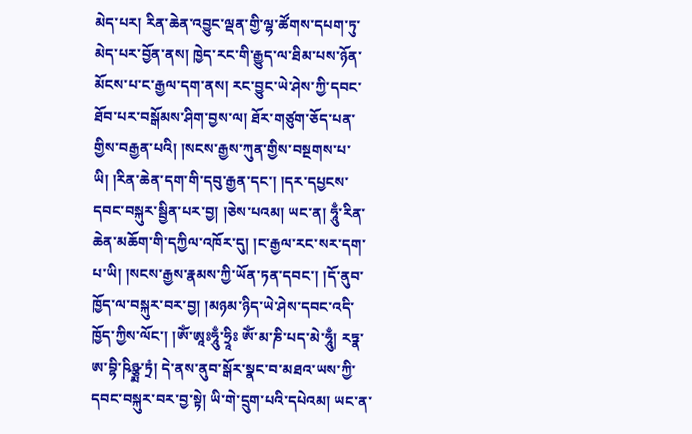མེད་པར། རིན་ཆེན་འབྱུང་ལྡན་གྱི་ལྷ་ཚོགས་དཔག་ཏུ་མེད་པར་བྱོན་ནས། ཁྱེད་རང་གི་རྒྱུད་ལ་ཐིམ་པས་ཉོན་མོངས་པ་ང་རྒྱལ་དག་ནས། རང་བྱུང་ཡེ་ཤེས་ཀྱི་དབང་ཐོབ་པར་བསྒོམས་ཤིག་བྱས་ལ། ཐོར་གཙུག་ཅོད་པན་གྱིས་བརྒྱན་པའི། །སངས་རྒྱས་ཀུན་གྱིས་བསྔགས་པ་ཡི། །རིན་ཆེན་དག་གི་དབུ་རྒྱན་དང་། །དར་དཔྱངས་དབང་བསྐུར་སྦྱིན་པར་བྱ། །ཅེས་པའམ། ཡང་ན། ཧཱུྃ་རིན་ཆེན་མཆོག་གི་དཀྱིལ་འཁོར་དུ། །ང་རྒྱལ་རང་སར་དག་པ་ཡི། །སངས་རྒྱས་རྣམས་ཀྱི་ཡོན་ཏན་དབང་། །དོ་ནུབ་ཁྱོད་ལ་བསྐུར་བར་བྱ། །མཉམ་ཉིད་ཡེ་ཤེས་དབང་འདི་ཁྱོད་ཀྱིས་ལོང་། །ཨོཾ་ཨཱཿཧཱུྃ་ཧྲཱིཿ ཨོཾ་མ་ཎི་པད་མེ་ཧཱུྃ། རཏྣ་ཨ་བྷི་ཥིཉྩྨ་ཏྲཾ། དེ་ནས་ནུབ་སྒོར་སྣང་བ་མཐའ་ཡས་ཀྱི་དབང་བསྐུར་བར་བྱ་སྟེ། ཡི་གེ་དྲུག་པའི་དཔེའམ། ཡང་ན་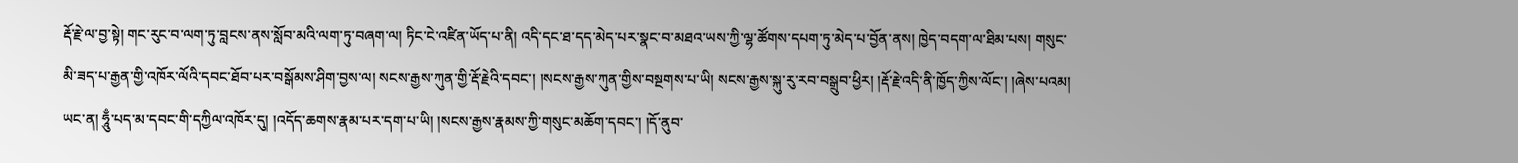རྡོ་རྗེ་ལ་བྱ་སྟེ། གང་རུང་བ་ལག་ཏུ་བླངས་ནས་སློབ་མའི་ལག་ཏུ་བཞག་ལ། ཏིང་ངེ་འཛིན་ཡོད་པ་ནི། འདི་དང་ཐ་དད་མེད་པར་སྣང་བ་མཐའ་ཡས་ཀྱི་ལྷ་ཚོགས་དཔག་ཏུ་མེད་པ་བྱོན་ནས། ཁྱེད་བདག་ལ་ཐིམ་པས། གསུང་མི་ཟད་པ་རྒྱན་གྱི་འཁོར་ལོའི་དབང་ཐོབ་པར་བསྒོམས་ཤིག་བྱས་ལ། སངས་རྒྱས་ཀུན་གྱི་རྡོ་རྗེའི་དབང་། །སངས་རྒྱས་ཀུན་གྱིས་བསྔགས་པ་ཡི། སངས་རྒྱས་སྐུ་རུ་རབ་བསྒྲུབ་ཕྱིར། །རྡོ་རྗེ་འདི་ནི་ཁྱོད་ཀྱིས་ལོང་། །ཞེས་པའམ། ཡང་ན། ཧཱུྃ་པད་མ་དབང་གི་དཀྱིལ་འཁོར་དུ། །འདོད་ཆགས་རྣམ་པར་དག་པ་ཡི། །སངས་རྒྱས་རྣམས་ཀྱི་གསུང་མཆོག་དབང་། །དོ་ནུབ་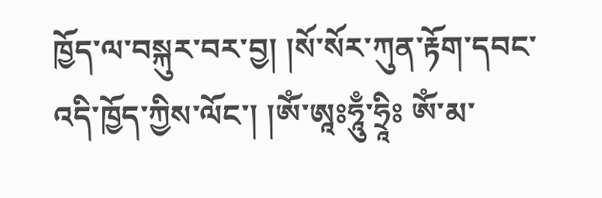ཁྱོད་ལ་བསྐུར་བར་བྱ། །སོ་སོར་ཀུན་རྟོག་དབང་འདི་ཁྱོད་ཀྱིས་ལོང་། །ཨོཾ་ཨཱཿཧཱུྃ་ཧྲཱིཿ ཨོཾ་མ་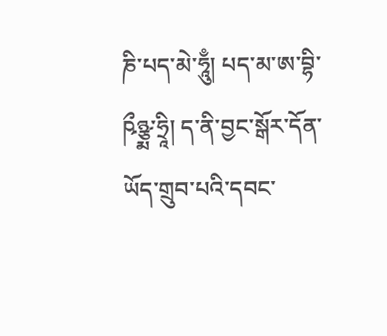ཎི་པད་མེ་ཧཱུྃ། པད་མ་ཨ་བྷི་ཥྀཉྩྨ་ཧྲཱི། ད་ནི་བྱང་སྒོར་དོན་ཡོད་གྲུབ་པའི་དབང་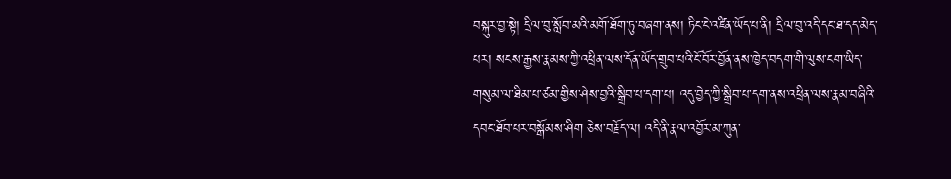བསྐུར་བྱ་སྟེ། དྲིལ་བུ་སློབ་མའི་མགོ་ཐོག་ཏུ་བཞག་ནས། ཏིང་ངེ་འཛིན་ཡོད་པ་ནི། དྲིལ་བུ་འདི་དང་ཐ་དད་མེད་པར། སངས་རྒྱས་རྣམས་ཀྱི་འཕྲིན་ལས་དོན་ཡོད་གྲུབ་པའི་ངོ་བོར་བྱོན་ནས་ཁྱེད་བདག་གི་ལུས་ངག་ཡིད་གསུམ་ལ་ཐིམ་པ་ཙམ་གྱིས་ཤེས་བྱའི་སྒྲིབ་པ་དག་པ། འདུ་བྱེད་ཀྱི་སྒྲིབ་པ་དག་ནས་འཕྲིན་ལས་རྣམ་བཞིའི་དབང་ཐོབ་པར་བསྒོམས་ཤིག ཅེས་བརྗོད་ལ། འདི་ནི་རྣལ་འབྱོར་མ་ཀུན་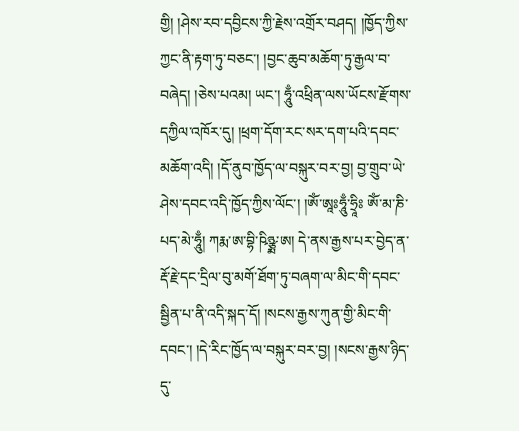གྱི། །ཤེས་རབ་དབྱིངས་ཀྱི་རྗེས་འགྲོར་བཤད། །ཁྱོད་ཀྱིས་ཀྱང་ནི་རྟག་ཏུ་བཅང་། །བྱང་ཆུབ་མཆོག་ཏུ་རྒྱལ་བ་བཞེད། །ཅེས་པའམ། ཡང་། ཧཱུྃ་འཕྲིན་ལས་ཡོངས་རྫོགས་དཀྱིལ་འཁོར་དུ། །ཕྲག་དོག་རང་སར་དག་པའི་དབང་མཆོག་འདི། །དོ་ནུབ་ཁྱོད་ལ་བསྐུར་བར་བྱ། བྱ་གྲུབ་ཡེ་ཤེས་དབང་འདི་ཁྱོད་ཀྱིས་ལོང་། །ཨོཾ་ཨཱཿཧཱུྃ་ཧྲཱིཿ ཨོཾ་མ་ཎི་པད་མེ་ཧཱུྃ། ཀརྨ་ཨ་བྷི་ཥིཉྩྨ་ཨ། དེ་ནས་རྒྱས་པར་བྱེད་ན་རྡོ་རྗེ་དང་དྲིལ་བུ་མགོ་ཐོག་ཏུ་བཞག་ལ་མིང་གི་དབང་སྦྱིན་པ་ནི་འདི་སྐད་དོ། །སངས་རྒྱས་ཀུན་གྱི་མིང་གི་དབང་། །དེ་རིང་ཁྱོད་ལ་བསྐུར་བར་བྱ། །སངས་རྒྱས་ཉིད་དུ་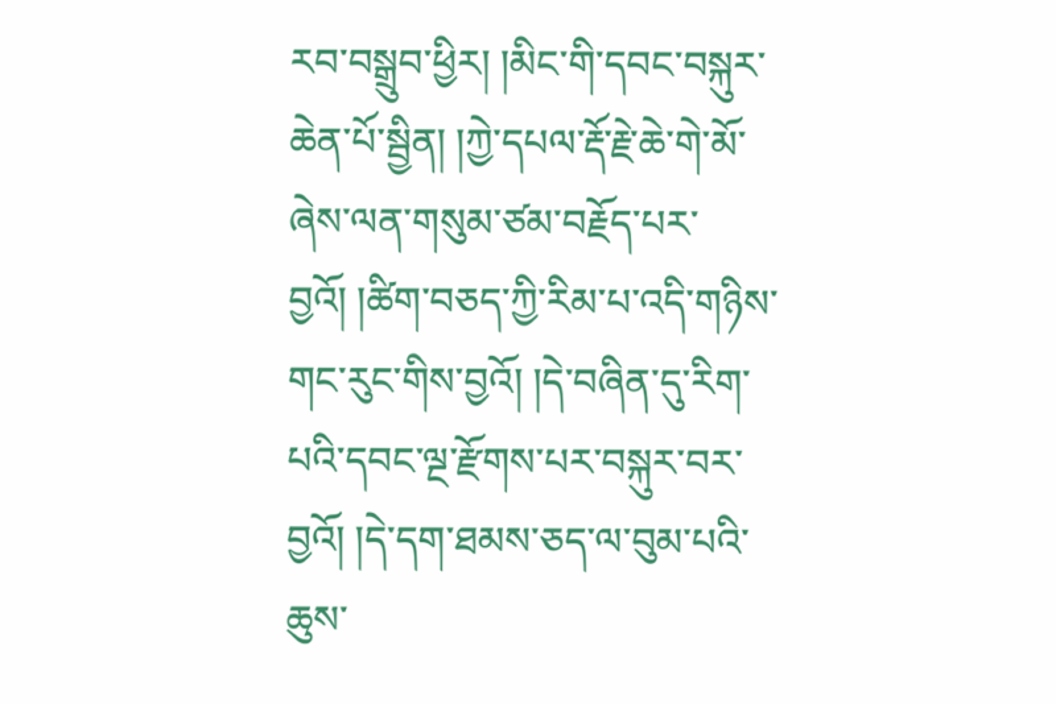རབ་བསྒྲུབ་ཕྱིར། །མིང་གི་དབང་བསྐུར་ཆེན་པོ་སྦྱིན། །ཀྱེ་དཔལ་རྡོ་རྗེ་ཆེ་གེ་མོ་ཞེས་ལན་གསུམ་ཙམ་བརྗོད་པར་བྱའོ། །ཚིག་བཅད་ཀྱི་རིམ་པ་འདི་གཉིས་གང་རུང་གིས་བྱའོ། །དེ་བཞིན་དུ་རིག་པའི་དབང་ལྔ་རྫོགས་པར་བསྐུར་བར་བྱའོ། །དེ་དག་ཐམས་ཅད་ལ་བུམ་པའི་ཆུས་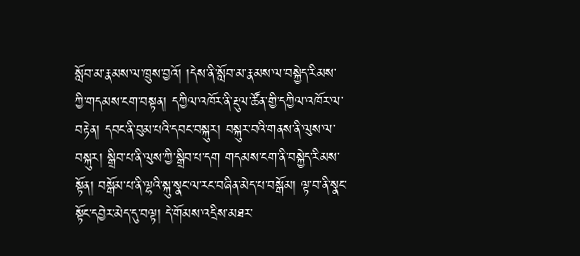སློབ་མ་རྣམས་ལ་ཁྲུས་བྱའོ། །དེས་ནི་སློབ་མ་རྣམས་ལ་བསྐྱེད་རིམས་ཀྱི་གདམས་ངག་བསྟན། དཀྱིལ་འཁོར་ནི་རྡུལ་ཚོན་གྱི་དཀྱིལ་འཁོར་ལ་བརྟེན། དབང་ནི་བུམ་པའི་དབང་བསྐུར། བསྐུར་བའི་གནས་ནི་ལུས་ལ་བསྐུར། སྒྲིབ་པ་ནི་ལུས་ཀྱི་སྒྲིབ་པ་དག གདམས་ངག་ནི་བསྐྱེད་རིམས་སྟོན། བསྒོམ་པ་ནི་ལྷའི་སྐུ་སྣང་ལ་རང་བཞིན་མེད་པ་བསྒོམ། ལྟ་བ་ནི་སྣང་སྟོང་དབྱེར་མེད་དུ་བལྟ། དེ་གོམས་འདྲིས་མཐར་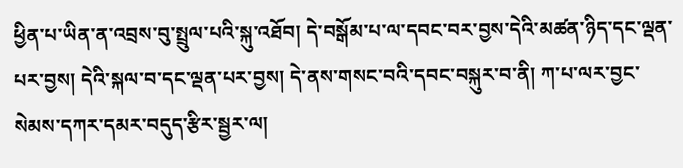ཕྱིན་པ་ཡིན་ན་འབྲས་བུ་སྤྲུལ་པའི་སྐུ་འཐོབ། དེ་བསྒོམ་པ་ལ་དབང་བར་བྱས་དེའི་མཚན་ཉིད་དང་ལྡན་པར་བྱས། དེའི་སྐལ་བ་དང་ལྡན་པར་བྱས། དེ་ནས་གསང་བའི་དབང་བསྐུར་བ་ནི། ཀ་པ་ལར་བྱང་སེམས་དཀར་དམར་བདུད་རྩིར་སྦྱར་ལ།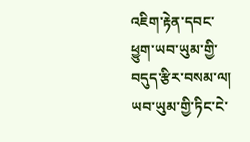འཇིག་རྟེན་དབང་ཕྱུག་ཡབ་ཡུམ་གྱི་བདུད་རྩིར་བསམ་ལ། ཡབ་ཡུམ་གྱི་ཏིང་ངེ་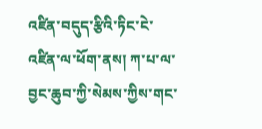འཛིན་བདུད་རྩིའི་ཏིང་ངེ་འཛིན་ལ་ཕོག་ནས། ཀ་པ་ལ་བྱང་ཆུབ་ཀྱི་སེམས་ཀྱིས་གང་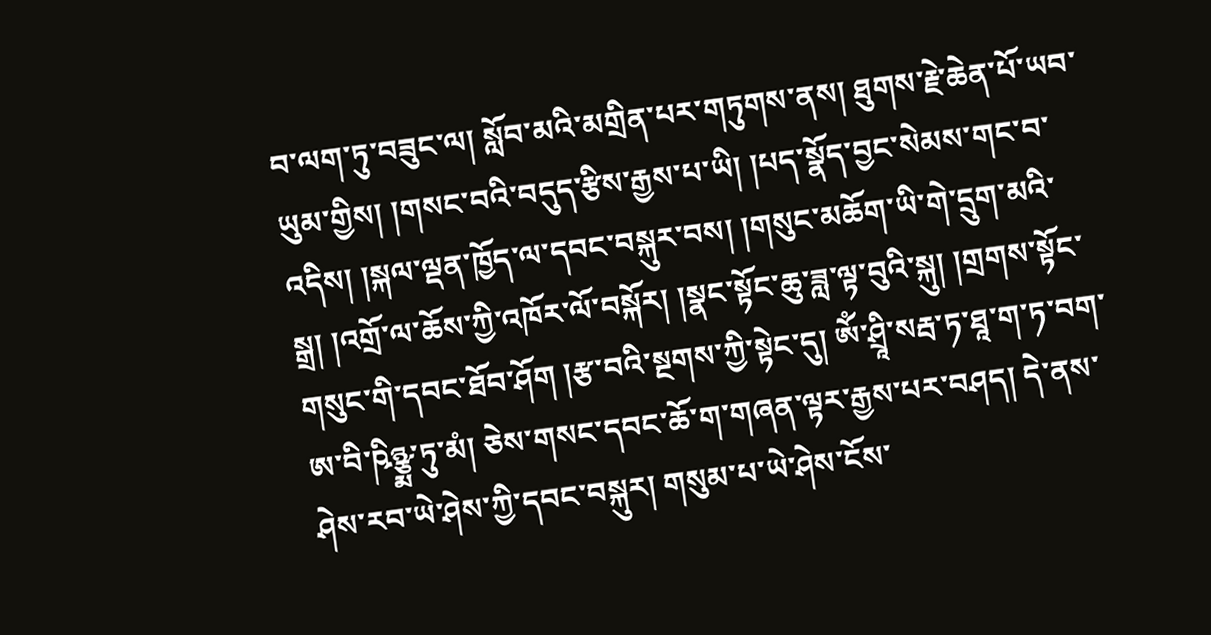བ་ལག་ཏུ་བཟུང་ལ། སློབ་མའི་མགྲིན་པར་གཏུགས་ནས། ཐུགས་རྗེ་ཆེན་པོ་ཡབ་ཡུམ་གྱིས། །གསང་བའི་བདུད་རྩིས་རྒྱས་པ་ཡི། །པད་སྣོད་བྱང་སེམས་གང་བ་འདིས། །སྐལ་ལྡན་ཁྱོད་ལ་དབང་བསྐུར་བས། །གསུང་མཆོག་ཡི་གེ་དྲུག་མའི་སྒྲ། །འགྲོ་ལ་ཆོས་ཀྱི་འཁོར་ལོ་བསྐོར། །སྣང་སྟོང་ཆུ་ཟླ་ལྟ་བུའི་སྐུ། །གྲགས་སྟོང་གསུང་གི་དབང་ཐོབ་ཤོག །རྩ་བའི་སྔགས་ཀྱི་སྟེང་དུ། ཨོཾ་ཤྲཱི་སརྦ་ཏ་ཐཱ་ག་ཏ་བག་ཨ་བི་ཥིཉྩྨ་ཏུ་མཾ། ཅེས་གསང་དབང་ཆོ་ག་གཞན་ལྟར་རྒྱས་པར་བཤད། དེ་ནས་ཤེས་རབ་ཡེ་ཤེས་ཀྱི་དབང་བསྐུར། གསུམ་པ་ཡེ་ཤེས་ངོས་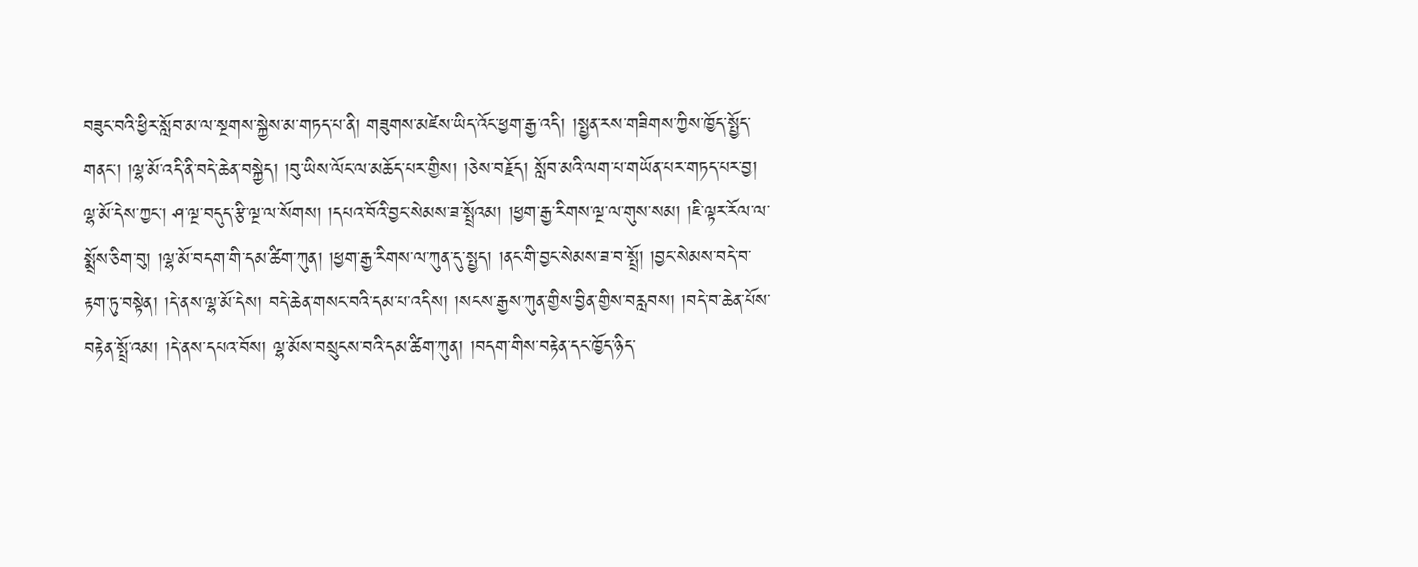བཟུང་བའི་ཕྱིར་སློབ་མ་ལ་སྔགས་སྐྱེས་མ་གཏད་པ་ནི། གཟུགས་མཛེས་ཡིད་འོང་ཕྱག་རྒྱ་འདི། །སྤྱན་རས་གཟིགས་ཀྱིས་ཁྱོད་སྤྱོད་གནང་། །ལྷ་མོ་འདི་ནི་བདེ་ཆེན་བསྐྱེད། །བུ་ཡིས་ལོང་ལ་མཆོད་པར་གྱིས། །ཅེས་བརྗོད། སློབ་མའི་ལག་པ་གཡོན་པར་གཏད་པར་བྱ། ལྷ་མོ་དེས་ཀྱང་། ཤ་ལྔ་བདུད་རྩི་ལྔ་ལ་སོགས། །དཔའ་བོའི་བྱང་སེམས་ཟ་སྤྲོའམ། །ཕྱག་རྒྱ་རིགས་ལྔ་ལ་གུས་སམ། །ཇི་ལྟར་རོལ་ལ་སྨྲོས་ཅིག་བུ། །ལྷ་མོ་བདག་གི་དམ་ཚིག་ཀུན། །ཕྱག་རྒྱ་རིགས་ལ་ཀུན་དུ་སྤྱད། །ནང་གི་བྱང་སེམས་ཟ་བ་སྤྲོ། །བྱང་སེམས་བདེ་བ་རྟག་ཏུ་བསྟེན། །དེ་ནས་ལྷ་མོ་དེས། བདེ་ཆེན་གསང་བའི་དམ་པ་འདིས། །སངས་རྒྱས་ཀུན་གྱིས་བྱིན་གྱིས་བརླབས། །བདེ་བ་ཆེན་པོས་བརྟེན་སྤྲོ་འམ། །དེ་ནས་དཔའ་བོས། ལྷ་མོས་བསྲུངས་བའི་དམ་ཚིག་ཀུན། །བདག་གིས་བརྟེན་དང་ཁྱོད་ཉིད་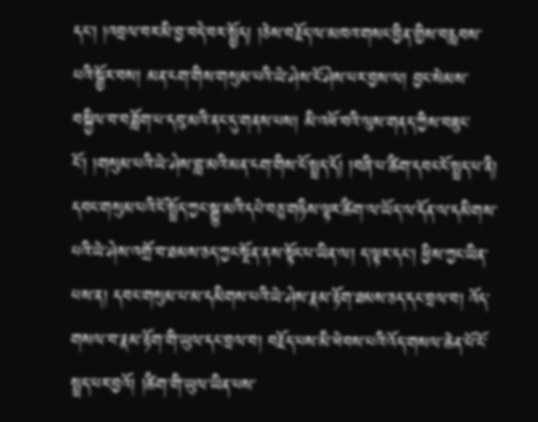དང་། །འབྲལ་བར་མི་བྱ་བདེ་བར་སྤྱོད། །ཅེས་བརྗོད་ལ་མཁའ་གསང་བྱིན་གྱིས་བརླབས་པའི་སྦྱོར་བས། མན་ངག་གིས་གསུམ་པའི་ཡེ་ཤེས་ངོ་ཤེས་པར་བྱས་ལ། བྱང་སེམས་བསྐྱིལ་བ་བཟློག་པ་དབུ་མའི་ནང་དུ་གནས་པས། མི་འཕོ་བའི་ལུས་གནད་ཀྱིས་བཟུང་ངོ་། །གསུམ་པའི་ཡེ་ཤེས་བླ་མའི་མན་ངག་གིས་ངོ་སྤྲད་དོ། །བཞི་པ་ཚིག་དབང་ངོ་སྤྲད་པ་ནི། དབང་གསུམ་པའི་ངོ་སྤྲོད་ཀྱང་སྒྱུ་མའི་དཔེ་བཅུ་གཉིས་ལྟར་ཚིག་ལ་ཡོད་ལ་དོན་ལ་དམིགས་པའི་ཡེ་ཤེས་འགྲོ་བ་ཐམས་ཅད་ཀྱང་སྔོན་ནས་སྟོང་པ་ཡིན་ལ། ད་ལྟར་དང་། ཕྱིས་ཀྱང་ཡིན་པས་ན། དབང་གསུམ་པ་མ་དམིགས་པའི་ཡེ་ཤེས་རྣམ་རྟོག་ཐམས་ཅད་དང་བྲལ་བ། འོད་གསལ་བ་རྣམ་རྟོག་གི་ཡུལ་དང་བྲལ་བ། བརྗོད་པས་མི་ཕེབས་པའི་འོད་གསལ་ཆེན་པོ་ངོ་སྤྲད་པར་བྱའོ། །ཚིག་གི་ཡུལ་ཡིན་པས་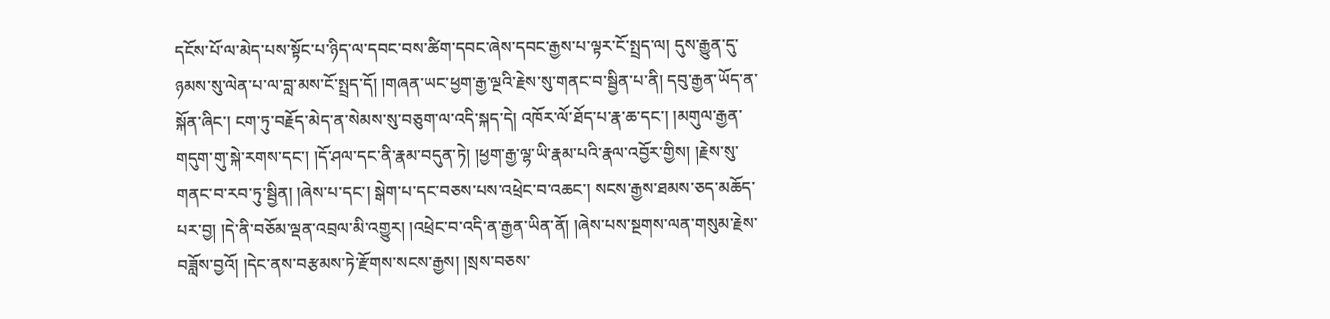དངོས་པོ་ལ་མེད་པས་སྟོང་པ་ཉིད་ལ་དབང་བས་ཚིག་དབང་ཞེས་དབང་རྒྱས་པ་ལྟར་ངོ་སྤྲད་ལ། དུས་རྒྱུན་དུ་ཉམས་སུ་ལེན་པ་ལ་བླ་མས་ངོ་སྤྲད་དོ། །གཞན་ཡང་ཕྱག་རྒྱ་ལྔའི་རྗེས་སུ་གནང་བ་སྦྱིན་པ་ནི། དབུ་རྒྱན་ཡོད་ན་སྐོན་ཞིང་། ངག་ཏུ་བརྗོད་མེད་ན་སེམས་སུ་བཅུག་ལ་འདི་སྐད་དེ། འཁོར་ལོ་ཐོད་པ་རྣ་ཆ་དང་། །མགུལ་རྒྱན་གདུག་གུ་སྐེ་རགས་དང་། །དོ་ཤལ་དང་ནི་རྣམ་བདུན་ཏེ། །ཕྱག་རྒྱ་ལྷ་ཡི་རྣམ་པའི་རྣལ་འབྱོར་གྱིས། །རྗེས་སུ་གནང་བ་རབ་ཏུ་སྦྱིན། །ཞེས་པ་དང་། སྒེག་པ་དང་བཅས་པས་འཕྲེང་བ་འཆང་། སངས་རྒྱས་ཐམས་ཅད་མཆོད་པར་བྱ། །དེ་ནི་བཅོམ་ལྡན་འབྲལ་མི་འགྱུར། །འཕྲེང་བ་འདི་ན་རྒྱན་ཡིན་ནོ། །ཞེས་པས་སྔགས་ལན་གསུམ་རྗེས་བཟློས་བྱའོ། །དེང་ནས་བརྩམས་ཏེ་རྫོགས་སངས་རྒྱས། །སྲས་བཅས་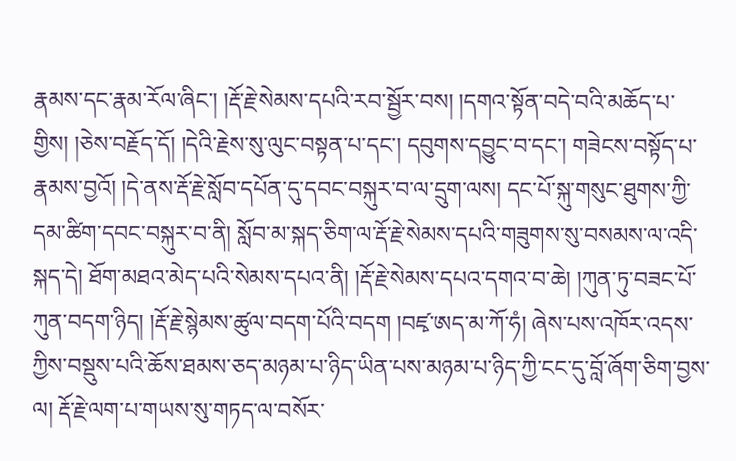རྣམས་དང་རྣམ་རོལ་ཞིང་། །རྡོ་རྗེ་སེམས་དཔའི་རབ་སྦྱོར་བས། །དགའ་སྟོན་བདེ་བའི་མཆོད་པ་གྱིས། །ཅེས་བརྗོད་དོ། །དེའི་རྗེས་སུ་ལུང་བསྟན་པ་དང་། དབུགས་དབྱུང་བ་དང་། གཟེངས་བསྟོད་པ་རྣམས་བྱའོ། །དེ་ནས་རྡོ་རྗེ་སློབ་དཔོན་དུ་དབང་བསྐུར་བ་ལ་དྲུག་ལས། དང་པོ་སྐུ་གསུང་ཐུགས་ཀྱི་དམ་ཚིག་དབང་བསྐུར་བ་ནི། སློབ་མ་སྐད་ཅིག་ལ་རྡོ་རྗེ་སེམས་དཔའི་གཟུགས་སུ་བསམས་ལ་འདི་སྐད་དེ། ཐོག་མཐའ་མེད་པའི་སེམས་དཔའ་ནི། །རྡོ་རྗེ་སེམས་དཔའ་དགའ་བ་ཆེ། །ཀུན་ཏུ་བཟང་པོ་ཀུན་བདག་ཉིད། །རྡོ་རྗེ་སྙེམས་ཚུལ་བདག་པོའི་བདག །བཛྭ་ཨད་མ་ཀོ་ཧཾ། ཞེས་པས་འཁོར་འདས་ཀྱིས་བསྡུས་པའི་ཆོས་ཐམས་ཅད་མཉམ་པ་ཉིད་ཡིན་པས་མཉམ་པ་ཉིད་ཀྱི་ངང་དུ་བློ་ཞོག་ཅིག་བྱས་ལ། རྡོ་རྗེ་ལག་པ་གཡས་སུ་གཏད་ལ་བསོར་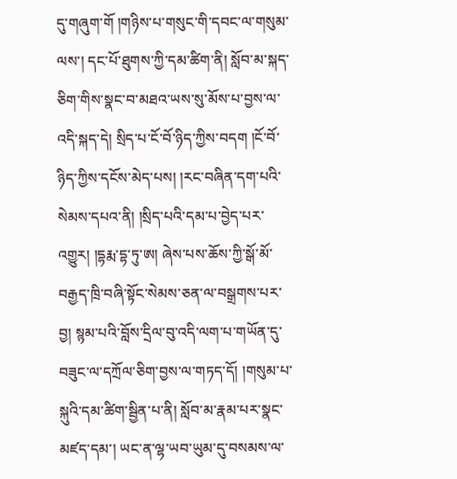དུ་གཞུག་གོ །གཉིས་པ་གསུང་གི་དབང་ལ་གསུམ་ལས་། དང་པོ་ཐུགས་ཀྱི་དམ་ཚིག་ནི། སློབ་མ་སྐད་ཅིག་གིས་སྣང་བ་མཐའ་ཡས་སུ་མོས་པ་བྱས་ལ་འདི་སྐད་དེ། སྲིད་པ་ངོ་བོ་ཉིད་ཀྱིས་བདག །ངོ་བོ་ཉིད་ཀྱིས་དངོས་མེད་པས། །རང་བཞིན་དག་པའི་སེམས་དཔའ་ནི། །སྲིད་པའི་དམ་པ་བྱེད་པར་འགྱུར། །དྷརྨ་དྷ་ཏུ་ཨ། ཞེས་པས་ཆོས་ཀྱི་སྒོ་མོ་བརྒྱད་ཁྲི་བཞི་སྟོང་སེམས་ཅན་ལ་བསྒྲགས་པར་བྱ། སྙམ་པའི་བློས་དྲིལ་བུ་འདི་ལག་པ་གཡོན་དུ་བཟུང་ལ་དཀྲོལ་ཅིག་བྱས་ལ་གཏད་དོ། །གསུམ་པ་སྐུའི་དམ་ཚིག་སྦྱིན་པ་ནི། སློབ་མ་རྣམ་པར་སྣང་མཛད་དམ་། ཡང་ན་ལྷ་ཡབ་ཡུམ་དུ་བསམས་ལ་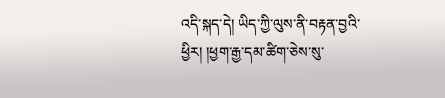འདི་སྐད་དེ། ཡིད་ཀྱི་ལུས་ནི་བརྟན་བྱའི་ཕྱིར། །ཕྱག་རྒྱ་དམ་ཚིག་ཅེས་སུ་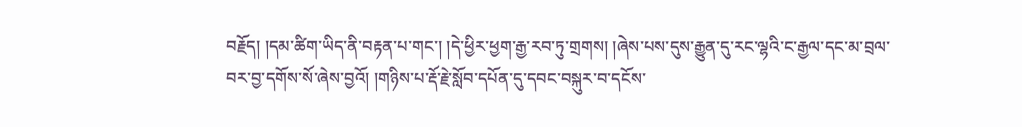བརྗོད། །དམ་ཚིག་ཡིད་ནི་བརྟན་པ་གང་། །དེ་ཕྱིར་ཕྱག་རྒྱ་རབ་ཏུ་གྲགས། །ཞེས་པས་དུས་རྒྱུན་དུ་རང་ལྷའི་ང་རྒྱལ་དང་མ་བྲལ་བར་བྱ་དགོས་སོ་ཞེས་བྱའོ། །གཉིས་པ་རྡོ་རྗེ་སློབ་དཔོན་དུ་དབང་བསྐུར་བ་དངོས་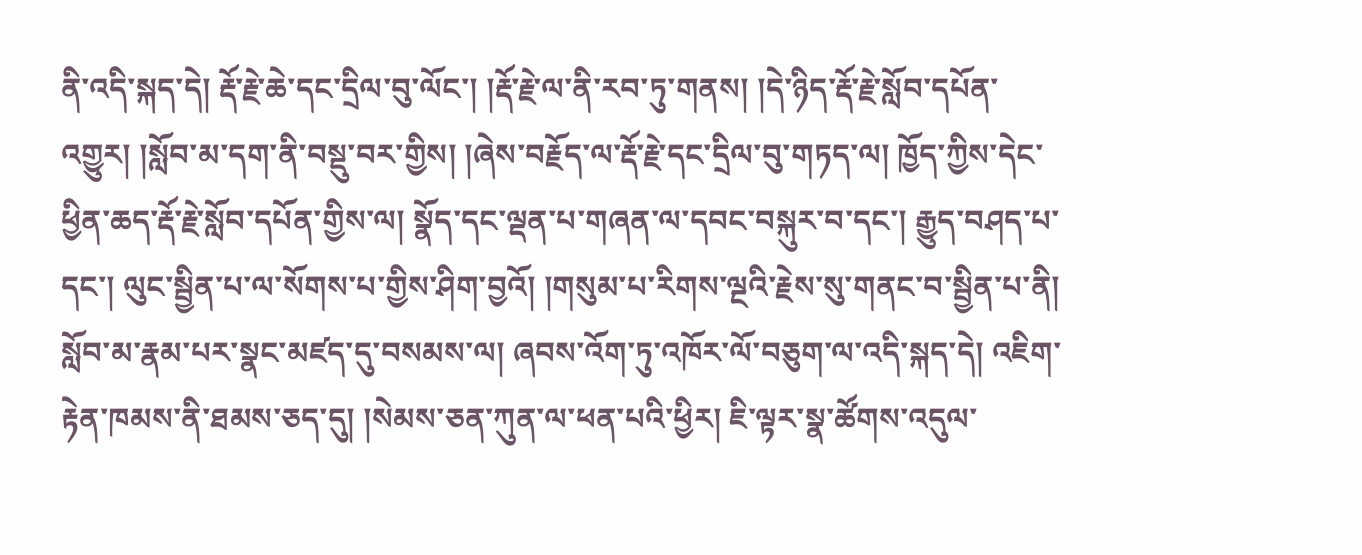ནི་འདི་སྐད་དེ། རྡོ་རྗེ་ཆེ་དང་དྲིལ་བུ་ལོང་། །རྡོ་རྗེ་ལ་ནི་རབ་ཏུ་གནས། །དེ་ཉིད་རྡོ་རྗེ་སློབ་དཔོན་འགྱུར། །སློབ་མ་དག་ནི་བསྡུ་བར་གྱིས། །ཞེས་བརྗོད་ལ་རྡོ་རྗེ་དང་དྲིལ་བུ་གཏད་ལ། ཁྱོད་ཀྱིས་དེང་ཕྱིན་ཆད་རྡོ་རྗེ་སློབ་དཔོན་གྱིས་ལ། སྣོད་དང་ལྡན་པ་གཞན་ལ་དབང་བསྐུར་བ་དང་། རྒྱུད་བཤད་པ་དང་། ལུང་སྦྱིན་པ་ལ་སོགས་པ་གྱིས་ཤིག་བྱའོ། །གསུམ་པ་རིགས་ལྔའི་རྗེས་སུ་གནང་བ་སྦྱིན་པ་ནི། སློབ་མ་རྣམ་པར་སྣང་མཛད་དུ་བསམས་ལ། ཞབས་འོག་ཏུ་འཁོར་ལོ་བཅུག་ལ་འདི་སྐད་དེ། འཇིག་རྟེན་ཁམས་ནི་ཐམས་ཅད་དུ། །སེམས་ཅན་ཀུན་ལ་ཕན་པའི་ཕྱིར། ཇི་ལྟར་སྣ་ཚོགས་འདུལ་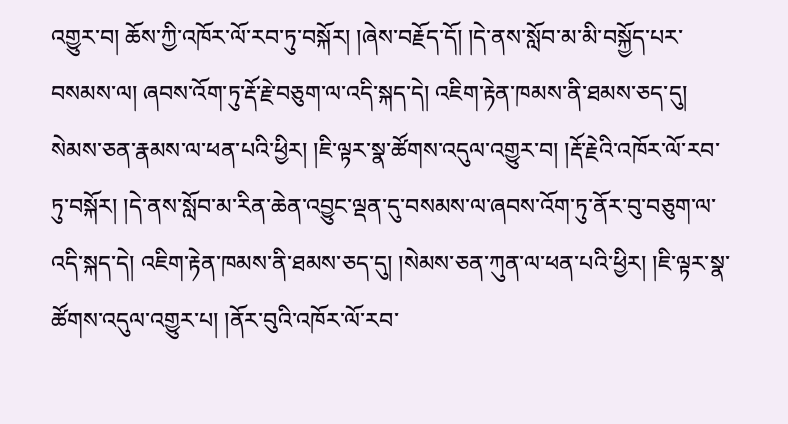འགྱུར་བ། ཆོས་ཀྱི་འཁོར་ལོ་རབ་ཏུ་བསྐོར། །ཞེས་བརྗོད་དོ། །དེ་ནས་སློབ་མ་མི་བསྐྱོད་པར་བསམས་ལ། ཞབས་འོག་ཏུ་རྡོ་རྗེ་བཅུག་ལ་འདི་སྐད་དེ། འཇིག་རྟེན་ཁམས་ནི་ཐམས་ཅད་དུ། སེམས་ཅན་རྣམས་ལ་ཕན་པའི་ཕྱིར། །ཇི་ལྟར་སྣ་ཚོགས་འདུལ་འགྱུར་བ། །རྡོ་རྗེའི་འཁོར་ལོ་རབ་ཏུ་བསྐོར། །དེ་ནས་སློབ་མ་རིན་ཆེན་འབྱུང་ལྡན་དུ་བསམས་ལ་ཞབས་འོག་ཏུ་ནོར་བུ་བཅུག་ལ་འདི་སྐད་དེ། འཇིག་རྟེན་ཁམས་ནི་ཐམས་ཅད་དུ། །སེམས་ཅན་ཀུན་ལ་ཕན་པའི་ཕྱིར། །ཇི་ལྟར་སྣ་ཚོགས་འདུལ་འགྱུར་པ། །ནོར་བུའི་འཁོར་ལོ་རབ་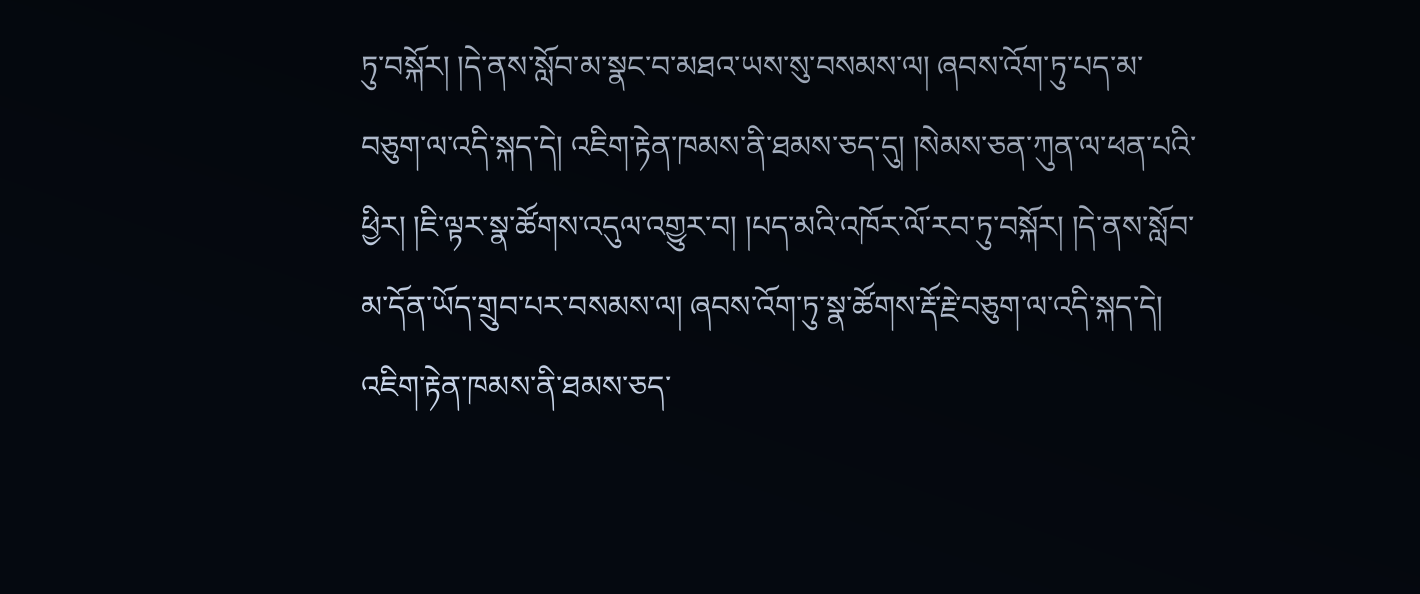ཏུ་བསྐོར། །དེ་ནས་སློབ་མ་སྣང་བ་མཐའ་ཡས་སུ་བསམས་ལ། ཞབས་འོག་ཏུ་པད་མ་བཅུག་ལ་འདི་སྐད་དེ། འཇིག་རྟེན་ཁམས་ནི་ཐམས་ཅད་དུ། །སེམས་ཅན་ཀུན་ལ་ཕན་པའི་ཕྱིར། །ཇི་ལྟར་སྣ་ཚོགས་འདུལ་འགྱུར་བ། །པད་མའི་འཁོར་ལོ་རབ་ཏུ་བསྐོར། །དེ་ནས་སློབ་མ་དོན་ཡོད་གྲུབ་པར་བསམས་ལ། ཞབས་འོག་ཏུ་སྣ་ཚོགས་རྡོ་རྗེ་བཅུག་ལ་འདི་སྐད་དེ། འཇིག་རྟེན་ཁམས་ནི་ཐམས་ཅད་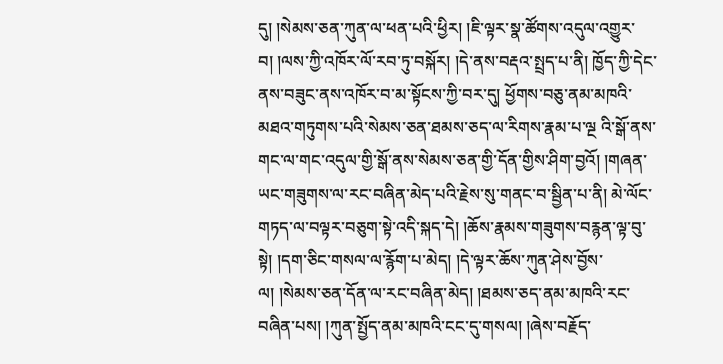དུ། །སེམས་ཅན་ཀུན་ལ་ཕན་པའི་ཕྱིར། །ཇི་ལྟར་སྣ་ཚོགས་འདུལ་འགྱུར་བ། །ལས་ཀྱི་འཁོར་ལོ་རབ་ཏུ་བསྐོར། །དེ་ནས་བརྡའ་སྤྲད་པ་ནི། ཁྱོད་ཀྱི་དེང་ནས་བཟུང་ནས་འཁོར་བ་མ་སྟོངས་ཀྱི་བར་དུ། ཕྱོགས་བཅུ་ནམ་མཁའི་མཐའ་གཏུགས་པའི་སེམས་ཅན་ཐམས་ཅད་ལ་རིགས་རྣམ་པ་ལྔ འི་སྒོ་ནས་གང་ལ་གང་འདུལ་གྱི་སྒོ་ནས་སེམས་ཅན་གྱི་དོན་གྱིས་ཤིག་བྱའོ། །གཞན་ཡང་གཟུགས་ལ་རང་བཞིན་མེད་པའི་རྗེས་སུ་གནང་བ་སྦྱིན་པ་ནི། མེ་ལོང་གཏད་ལ་བལྟར་བཅུག་སྟེ་འདི་སྐད་དེ། །ཆོས་རྣམས་གཟུགས་བརྙན་ལྟ་བུ་སྟེ། །དག་ཅིང་གསལ་ལ་རྙོག་པ་མེད། །དེ་ལྟར་ཆོས་ཀུན་ཤེས་བྱོས་ལ། །སེམས་ཅན་དོན་ལ་རང་བཞིན་མེད། །ཐམས་ཅད་ནམ་མཁའི་རང་བཞིན་པས། །ཀུན་སྤྱོད་ནམ་མཁའི་ངང་དུ་གསལ། །ཞེས་བརྗོད་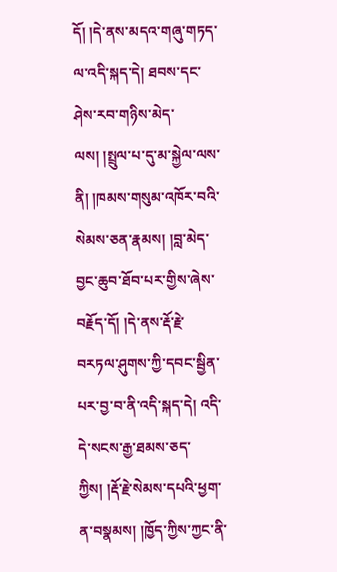དོ། །དེ་ནས་མདའ་གཞུ་གཏད་ལ་འདི་སྐད་དེ། ཐབས་དང་ཤེས་རབ་གཉིས་མེད་ལས། །སྤྲུལ་པ་དུ་མ་སྐྱེལ་ལས་ནི། །ཁམས་གསུམ་འཁོར་བའི་སེམས་ཅན་རྣམས། །བླ་མེད་བྱང་ཆུབ་ཐོབ་པར་གྱིས་ཞེས་བརྗོད་དོ། །དེ་ནས་རྡོ་རྗེ་བརཏལ་ཤུགས་ཀྱི་དབང་སྦྱིན་པར་བྱ་བ་ནི་འདི་སྐད་དེ། འདི་དེ་སངས་རྒྱ་ཐམས་ཅད་ཀྱིས། །རྡོ་རྗེ་སེམས་དཔའི་ཕྱག་ན་བསྣམས། །ཁྱོད་ཀྱིས་ཀྱང་ནི་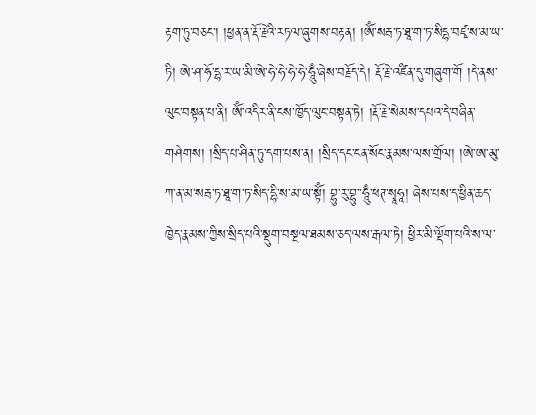རྟག་ཏུ་བཅང་། །ཕྱན་ན་རྡོ་རྗེའི་རཏལ་ཞུགས་བརྟན། །ཨོཾ་སརྦ་ཏ་ཐཱ་ག་ཏ་སིདྷ་བཛྭ་ས་མ་ཡ་ཏི། ཨེ་ཤ་ཧོ་དྷ་ར་ཡ་མི་ཨེ་ཧེ་ཧེ་ཧེ་ཧེ་ཧཱུྃ་ཞེས་བརྗོད་དེ། རྡོ་རྗེ་འཛིན་དུ་གཞུག་གོ །དེ་ནས་ལུང་བསྟན་པ་ནི། ཨོཾ་འདིར་ནི་ངས་ཁྱོད་ལུང་བསྟན་ཏེ། །རྡོ་རྗེ་སེམས་དཔའ་དེ་བཞིན་གཤེགས། །སྲིད་པ་ཤིན་ཏུ་དག་པས་ན། །སྲིད་དང་ངན་སོང་རྣམས་ལས་གྲོལ། །ཨེ་ཨ་མུ་ཀ་ན་མ་སརྦ་ཏ་ཐཱ་ག་ཏ་སིད་དྷི་ས་མ་ཡ་སྟོཾ། བྷུ་རུ་བྷུ་་ཧཱུྃ་ཕཊ་སྭཱཧཱ། ཞེས་པས་ད་ཕྱིན་ཆད་ཁྱེད་རྣམས་ཀྱིས་སྲིད་པའི་སྡུག་བསྔལ་ཐམས་ཅད་ལས་རྒལ་ཏེ། ཕྱིར་མི་ལྡོག་པའི་ས་ལ་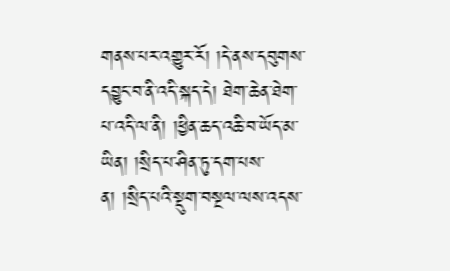གནས་པར་འགྱུར་རོ། །དེ་ནས་དབུགས་དབྱུང་བ་ནི་འདི་སྐད་དེ། ཐེག་ཆེན་ཐེག་པ་འདི་ལ་ནི། །ཕྱིན་ཆད་འཆི་བ་ཡོད་མ་ཡིན། །སྲིད་པ་ཤིན་ཏུ་དག་པས་ན། །སྲིད་པའི་སྡུག་བསྔལ་ལས་འདས་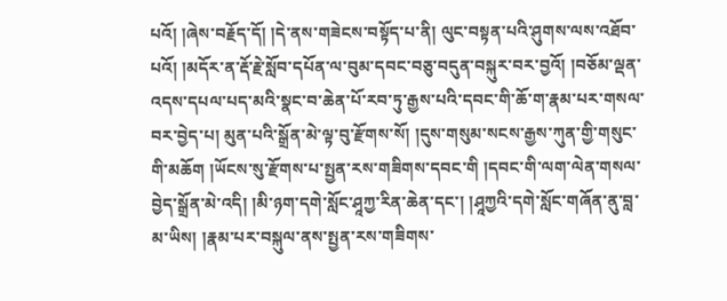པའོ། །ཞེས་བརྗོད་དོ། །དེ་ནས་གཟེངས་བསྟོད་པ་ནི། ལུང་བསྟན་པའི་ཤུགས་ལས་འཐོབ་པའོ། །མདོར་ན་རྡོ་རྗེ་སློབ་དཔོན་ལ་བུམ་དབང་བཅུ་བདུན་བསྐུར་བར་བྱའོ། །བཅོམ་ལྡན་འདས་དཔལ་པད་མའི་སྣང་བ་ཆེན་པོ་རབ་ཏུ་རྒྱས་པའི་དབང་གི་ཆོ་ག་རྣམ་པར་གསལ་བར་བྱེད་པ། མུན་པའི་སྒྲོན་མེ་ལྟ་བུ་རྫོགས་སོ། །དུས་གསུམ་སངས་རྒྱས་ཀུན་གྱི་གསུང་གི་མཆོག །ཡོངས་སུ་རྫོགས་པ་སྤྱན་རས་གཟིགས་དབང་གི །དབང་གི་ལག་ལེན་གསལ་བྱེད་སྒྲོན་མེ་འདི། །མི་ཉག་དགེ་སློང་ཤཱཀྱ་རིན་ཆེན་དང་། །ཤཱཀྱའི་དགེ་སློང་གཞོན་ནུ་བླ་མ་ཡིས། །རྣམ་པར་བསྐུལ་ནས་སྤྱན་རས་གཟིགས་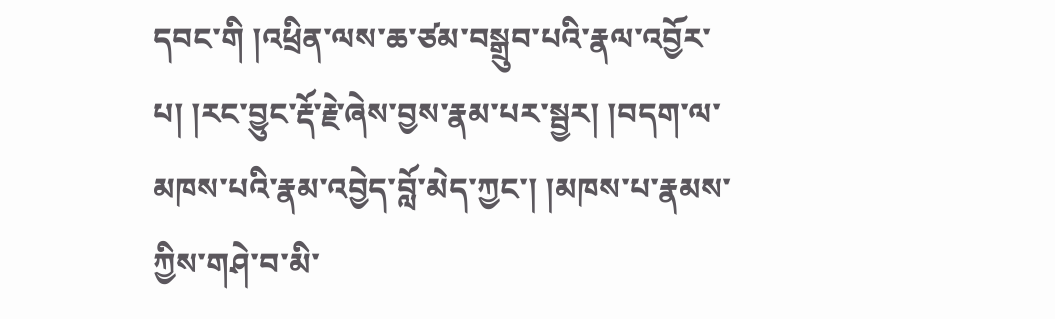དབང་གི །འཕྲིན་ལས་ཆ་ཙམ་བསྒྲུབ་པའི་རྣལ་འབྱོར་པ། །རང་བྱུང་རྡོ་རྗེ་ཞེས་བྱས་རྣམ་པར་སྦྱར། །བདག་ལ་མཁས་པའི་རྣམ་འབྱེད་བློ་མེད་ཀྱང་། །མཁས་པ་རྣམས་ཀྱིས་གཤེ་བ་མི་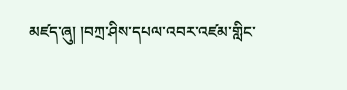མཛད་ཞུ། །བཀྲ་ཤིས་དཔལ་འབར་འཛམ་གླིང་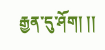རྒྱན་དུ་ཤོག། །།